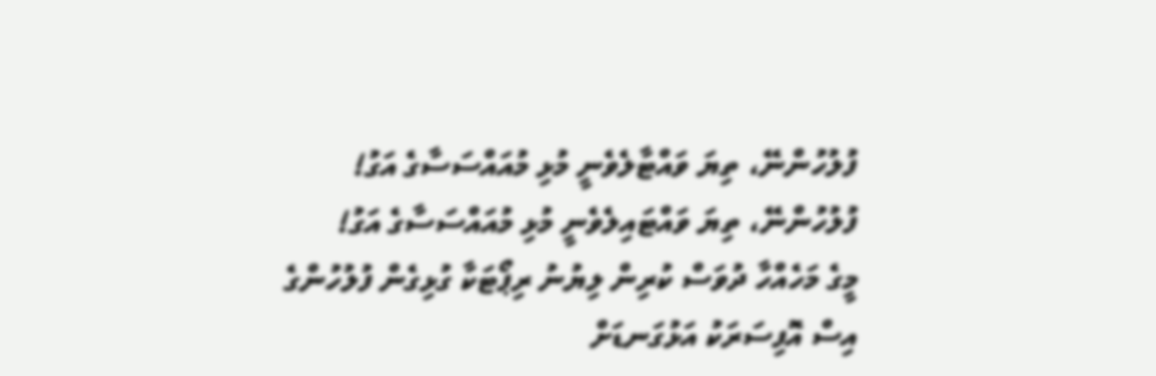ފުލުހުންނޭ، ތިޔަ ވައްޓާލެވެނީ މުޅި މުއައްސަސާގެ އަގު!
ފުލުހުންނޭ، ތިޔަ ވައްޓައިލެވެނީ މުޅި މުއައްސަސާގެ އަގު!
މީގެ މަހެއްހާ ދުވަސް ކުރިން ލިޔުނު ރިޕޯޓަކާ ގުޅިގެން ފުލުހުންގެ އިސް އޮފިސަރަކު އަޅުގަނޑަށް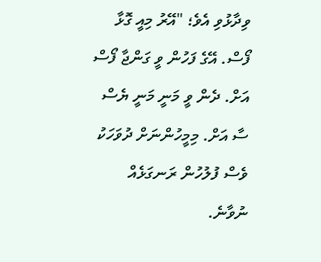ވިދާޅުވި އެވެ؛ "އޭރު މިއީ ގޮޅާ ފޯސް. އޭގެ ފަހުން ވީ ގަންޖާ ފޯސް އަށް. ދެން ވީ މަނީ މަނީ ޔެސް ސާ އަށް. މިމީހުންނަށް ދުވަހަކު ވެސް ފުލުހުން ރަނގަޅެއް ނުވާނެ.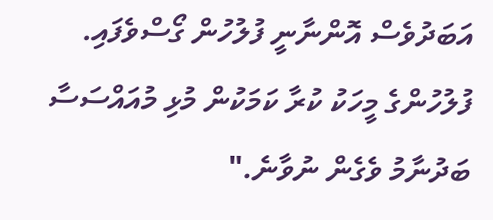އަބަދުވެސް އޮންނާނީ ފުލުހުން ގޯސްވެފައި. ފުލުހުންގެ މީހަކު ކުރާ ކަމަކުން މުޅި މުއައްސަސާ ބަދުނާމު ވެގެން ނުވާނެ."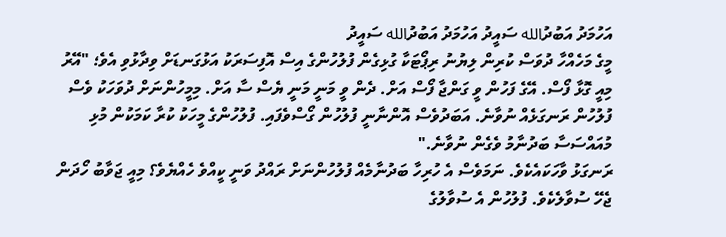އަހުމަދު އަބުދުالله ސައީދު އަހުމަދު އަބުދުالله ސައީދު
މީގެ މަހެއްހާ ދުވަސް ކުރިން ލިޔުނު ރިޕޯޓަކާ ގުޅިގެން ފުލުހުންގެ އިސް އޮފިސަރަކު އަޅުގަނޑަށް ވިދާޅުވި އެވެ؛ "އޭރު މިއީ ގޮޅާ ފޯސް. އޭގެ ފަހުން ވީ ގަންޖާ ފޯސް އަށް. ދެން ވީ މަނީ މަނީ ޔެސް ސާ އަށް. މިމީހުންނަށް ދުވަހަކު ވެސް ފުލުހުން ރަނގަޅެއް ނުވާނެ. އަބަދުވެސް އޮންނާނީ ފުލުހުން ގޯސްވެފައި. ފުލުހުންގެ މީހަކު ކުރާ ކަމަކުން މުޅި މުއައްސަސާ ބަދުނާމު ވެގެން ނުވާނެ."
ރަނގަޅު ވާހަކައެކެވެ. ނަމަވެސް އެ ހުރިހާ ބަދުނާމެއް ފުލުހުންނަށް ރައްދު ވަނީ ކީއްވެ ހެއްޔެވެ؟ މިއީ ޖަވާބު ހޯދަން ޖެހޭ ސުވާލެކެވެ. ފުލުހުން އެ ސުވާލުގެ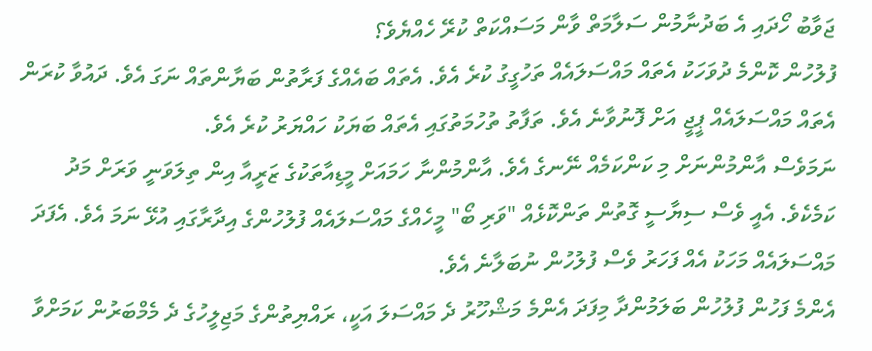ޖަވާބު ހޯދައި އެ ބަދުނާމުން ސަލާމަތް ވާން މަސައްކަތް ކުރޭ ހެއްޔެވެ؟
ފުލުހުން ކޮންމެ ދުވަހަކު އެތައް މައްސަލައެއް ތަހުގީގު ކުރެ އެވެ. އެތައް ބައެއްގެ ފަރާތުން ބަޔާންތައް ނަގަ އެވެ. ދައުވާ ކުރަން އެތައް މައްސަލައެއް ޕީޖީ އަށް ފޮނުވާނެ އެވެ. ތަފާތު ތުހުމަތުގައި އެތައް ބަޔަކު ހައްޔަރު ކުރެ އެވެ.
ނަމަވެސް އާންމުންނަށް މި ކަންކަމެއް ނޭނގެ އެވެ. އާންމުންނާ ހަމައަށް މީޑިއާތަކުގެ ޒަރީއާ އިން ތިލަވަނީ ވަރަށް މަދު ކަމެކެވެ. އެއީ ވެސް ސިޔާސީ ގޮތުން ތަންކޮޅެއް "ވަރި ބޯ" މީހެއްގެ މައްސަލައެއް ފުލުހުންގެ އިދާރާގައި އުޅޭ ނަމަ އެވެ. އެފަދަ މައްސަލައެއް މަހަކު އެއް ފަހަރު ވެސް ފުލުހުން ނުބަލާނެ އެވެ.
އެންމެ ފަހުން ފުލުހުން ބަލަމުންދާ މިފަދަ އެންމެ މަޝްހޫރު ދެ މައްސަލަ އަކީ، ރައްޔިތުންގެ މަޖިލީހުގެ ދެ މެމްބަރުން ކަމަށްވާ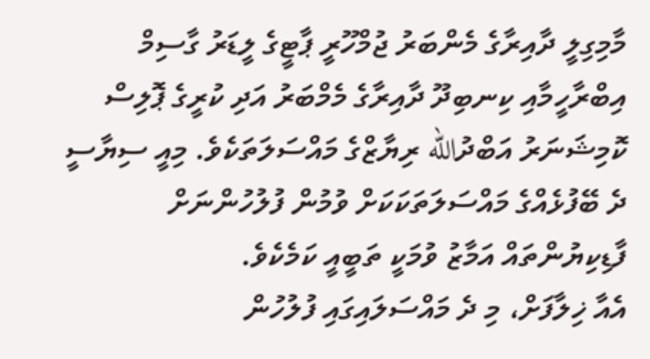މާމިގިލީ ދާއިރާގެ މެންބަރު ޖުމްހޫރީ ޕާޓީގެ ލީޑަރު ގާސިމް އިބްރާހީމާއި ކިނބިދޫ ދާއިރާގެ މެމްބަރު އަދި ކުރީގެ ޕޮލިސް ކޮމިޝަނަރު އަބްދުالله ރިޔާޒްގެ މައްސަލަތަކެވެ. މިއީ ސިޔާސީ ދެ ބޭފުޅެއްގެ މައްސަލަތަކަކަށް ވުމުން ފުލުހުންނަށް ފާޑިކިޔުންތައް އަމާޒު ވުމަކީ ތަބީއީ ކަމެކެވެ.
އެއާ ޚިލާފަށް، މި ދެ މައްސަލައިގައި ފުލުހުން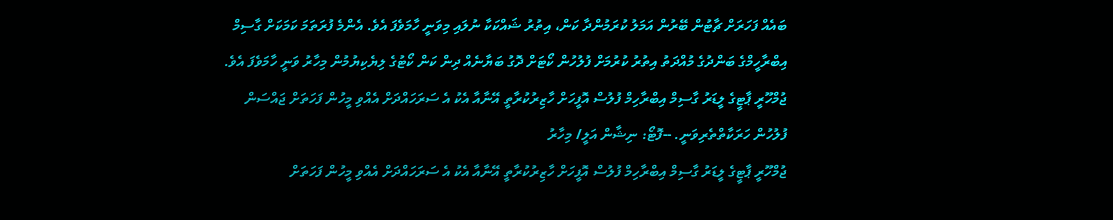ބައެއް ފަހަރަށް ޗާޓުން ބޭރުން އަމަލު ކުރަމުންދާ ކަން، އިތުރު ޝައްކަކާ ނުލައި މިވަނީ ހާމަވެފަ އެވެ. އެންމެ ފުރަތަމަ ކަމަކަށް ގާސިމް އިބްރާހީމްގެ ބަންދުގެ މުއްދަތު އިތުރު ކުރުމަށް ފުލުހުން ކޯޓަށް ދޮގު ބަޔާނެއް ދިން ކަން ކޯޓުގެ ލިޔެކިޔުމުން މިހާރު ވަނީ ހާމަވެފަ އެވެ.
ޖުމްހޫރީ ޕާޓީގެ ލީޑަރު ގާސިމް އިބްރާހިމް ފުލުސް އޮފީހަށް ހާޒިރުކުރާތީ އޭނާއާ އެކު އެ ސަރަހައްދަށް އެއްވި މީހުން ފަހަތަށް ޖައްސަން ފުލުހުން ހަރަކާތްތެރިވަނީ. --ފޮޓޯ: ނިޝާން އަލީ/ މިހާރު
ޖުމްހޫރީ ޕާޓީގެ ލީޑަރު ގާސިމް އިބްރާހިމް ފުލުސް އޮފީހަށް ހާޒިރުކުރާތީ އޭނާއާ އެކު އެ ސަރަހައްދަށް އެއްވި މީހުން ފަހަތަށް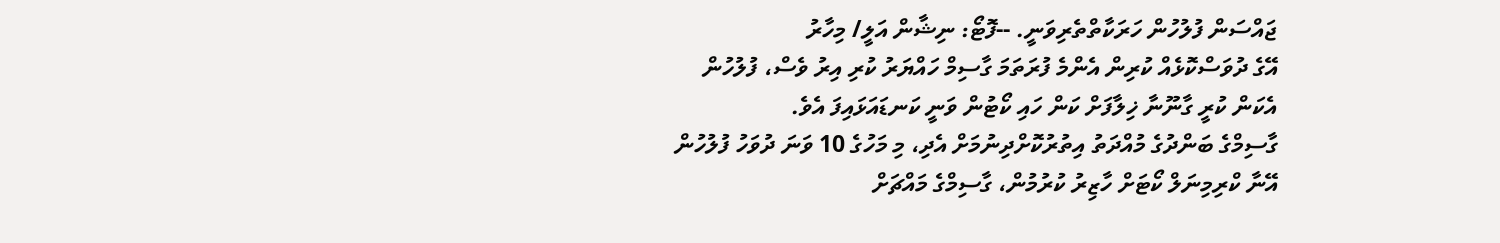ޖައްސަން ފުލުހުން ހަރަކާތްތެރިވަނީ. --ފޮޓޯ: ނިޝާން އަލީ/ މިހާރު
އޭގެ ދުވަސްކޮޅެއް ކުރިން އެންމެ ފުރަތަމަ ގާސިމް ހައްޔަރު ކުރި އިރު ވެސް، ފުލުހުން އެކަން ކުރީ ގާނޫނާ ޚިލާފަށް ކަން ހައި ކޯޓުން ވަނީ ކަނޑައަޅައިފަ އެވެ.
ގާސިމްގެ ބަންދުގެ މުއްދަތު އިތުރުކޮށްދިނުމަށް އެދި، މި މަހުގެ 10 ވަނަ ދުވަހު ފުލުހުން އޭނާ ކްރިމިނަލް ކޯޓަށް ހާޒިރު ކުރުމުން، ގާސިމްގެ މައްޗަށް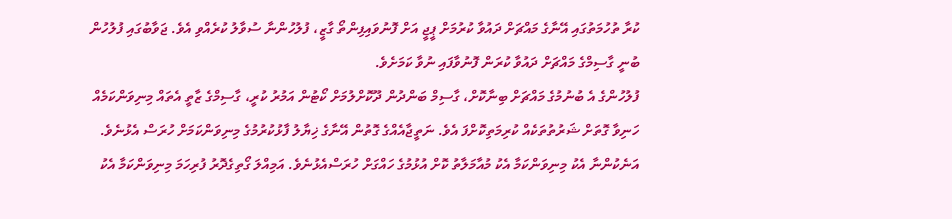ކުރާ ތުހުމަތުގައި އޭނާގެ މައްޗަށް ދައުވާ ކުރުމަށް ޕީޖީ އަށް ފޮނުވައިފިންތޯ ގާޒީ، ފުލުހުންނާ ސުވާލު ކުރެއްވި އެވެ. ޖަވާބުގައި ފުލުހުން ބުނީ ގާސިމްގެ މައްޗަށް ދައުވާ ކުރަން ފޮނުވާފައި ނުވާ ކަމަށެވެ.
ފުލުހުންގެ އެ ބުނުމުގެ މައްޗަށް ބިނާކޮށް، ގާސިމް ބަންދުން ދޫކޮށްލުމަށް ކޯޓުން އަމުރު ކުރީ، ގާސިމްގެ ޒާތީ އެތައް މިނިވަންކަމެއް ހަނިވާ ގޮތަށް ޝަރުތުތަކެއް ކުރިމަތިކޮށްފަ އެވެ. ނަތީޖާއެއްގެ ގޮތުން އޭނާގެ ޚިޔާލު ފާޅުކުރުމުގެ މިނިވަންކަމަށް ހުރަސް އެޅުނެވެ. އަނެކުންނާ އެކު މިނިވަންކަމާ އެކު މުއާމަލާތު ކޮށް އުޅުމުގެ ހައްގަށް ހުރަސްއެޅުނެވެ. އަމިއްލަ ގޯތިގެދޮރު ފުރިހަމަ މިނިވަންކަމާ އެކު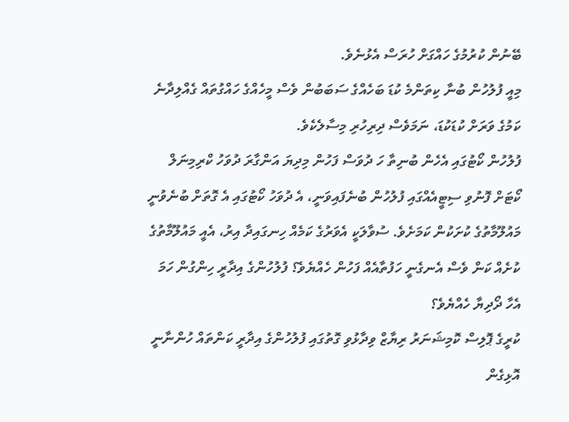ބޭނުން ކުރުމުގެ ހައްގަށް ހުރަސް އެޅުނެވެ.
މިއީ ފުލުހުން ބުނާ ކިތަންމެ ކުޑަ ބަހެއްގެ ސަބަބުން ވެސް މީހެއްގެ ހައްގުތައް ގެއްލިދާނެ ކަމުގެ ވަރަށް ކުޑަކުޑަ، ނަމަވެސް ދިރިހުރި މިސާލެކެވެ.
ފުލުހުން ކޯޓުގައި އެހެން ބުނިތާ ހަ ދުވަސް ފަހުން މިދިޔަ އަންގާރަ ދުވަހު ކްރިމިނަލް ކޯޓަށް ފޮނުވި ސިޓީއެއްގައި ފުލުހުން ބުނެފައިވަނީ، އެ ދުވަހު ކޯޓުގައި އެ ގޮތަށް ބުނެވުނީ މައުލޫމާތުގެ ކުށަކުން ކަމަށެވެ. ސުވާލަކީ އެވަރުގެ ކަމެއް ހިނގައިދާ އިރު، އެއީ މައުލޫމާތުގެ ކުށެއް ކަން ވެސް އެނގެނީ ހަފުތާއެއް ފަހުން ހެއްޔެވެ؟ ފުލުހުންގެ އިދާރީ ހިންގުން ހަމަ އެހާ ދޯދިޔާ ހެއްޔެވެ؟
ކުރީގެ ޕޮލިސް ކޮމިޝަނަރު ރިޔާޒް ވިދާޅުވި ގޮތުގައި ފުލުހުންގެ އިދާރީ ކަންތައް ހުންނާނީ އޮޅިގެން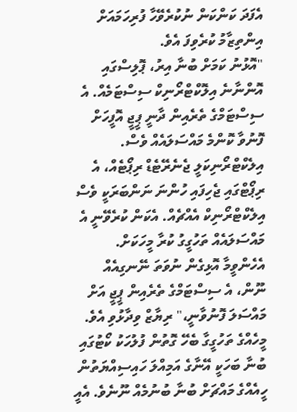އެފަދަ ކަންކަން ނުކުރެވޭހާ ފުރިހަމައަށް އިންތިޒާމު ކުރެވިފަ އެވެ.
"އޮޅުނު ކަމަށް ބުނާ އިރު، ޕޮލިސްގައި އޮންނާނެ އިލޮކްޓްރޯނިކް ސިސްޓަމެއް. އެ ސިސްޓަމްގެ ތެރެއިން ދާނީ ޕީޖީ އޮފީހަށް ފޮނުވާ ކޮންމެ މައްސަލައެއް ވެސް. އިލެކްޓްރޯނިކަލީ ޖެނެރޭޓެޑް ރިޕޯޓެއް، އެ ރިޕޯޓްގައި ޖެހިފައި ހުންނަ ނަންބަރަކީ ވެސް އިލެކްޓްރޯނިކް އެއްޗެއް. އެކަން ކުރެވޭނީ އެ މައްސަލައެއް ތަހުގީގު ކުރާ މީހަކަށް. އެހެންވީމާ އޮޅިގެން ނުވަތަ ނޭނގިއެއް ނޫން، އެ ސިސްޓަމްގެ ތެރެއިން ޕީޖީ އަށް މައްސަލަ ފޮނުވާނީ،" ރިޔާޒް ވިދާޅުވި އެވެ.
މީހެއްގެ ތަހުގީގާ ބެހޭ ގޮތުން ފުލުހަކު ކޯޓުގައި ބުނާ ބަހަކީ އޭނާގެ އަމިއްލަ ހައިސިއްޔަތުން ހީއެއްގެ މައްޗަށް ބުނާ ބުނުމެއް ނޫނެވެ. އެއީ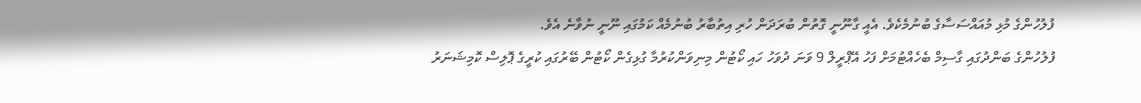ފުލުހުންގެ މުޅި މުއައްސަސާގެ ބުނުމެކެވެ. އެއީ ގާނޫނީ ގޮތުން ބުރަދަން ހުރި އިތުބާރު ބުނުމެއް ކަމުގައި ނޫނީ ނުވާނެ އެވެ.
ފުލުހުންގެ ބަންދުގައި ގާސިމް ބެހެއްޓުމަށް ފަހު އޭޕްރީލް 9 ވަނަ ދުވަހު ހައި ކޯޓުން މިނިވަންކުރުމާ ގުޅިގެން ކޯޓުން ބޭރުގައި ކުރީގެ ޕޮލިސް ކޮމިޝަނަރު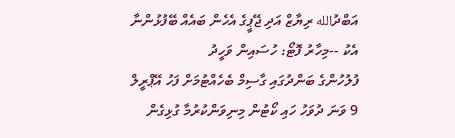އަބްދުالله ރިޔާޒް އަދި ޖޭޕީގެ އެހެން ބައެއް ބޭފުޅުންނާ އެކު --މިހާރު ފޮޓޯ: ހުސައިން ވަހީދު
ފުލުހުންގެ ބަންދުގައި ގާސިމް ބެހެއްޓުމަށް ފަހު އޭޕްރީލް 9 ވަނަ ދުވަހު ހައި ކޯޓުން މިނިވަންކުރުމާ ގުޅިގެން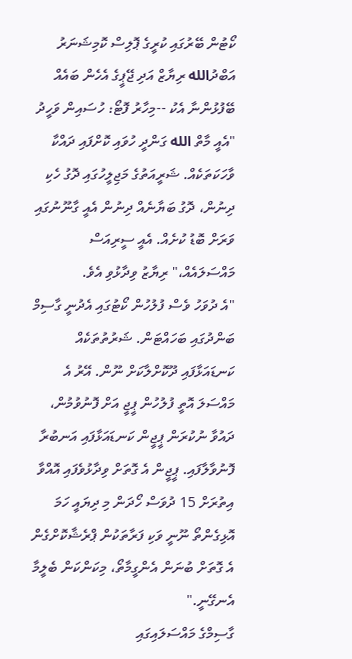ކޯޓުން ބޭރުގައި ކުރީގެ ޕޮލިސް ކޮމިޝަނަރު އަބްދުالله ރިޔާޒް އަދި ޖޭޕީގެ އެހެން ބައެއް ބޭފުޅުންނާ އެކު --މިހާރު ފޮޓޯ: ހުސައިން ވަހީދު
"އެއީ މާތް الله ގަންދީ ހުވައި ކޮށްފައި ދައްކާ ވާހަކަތަކެއް. ޝަރީއަތުގެ މަޖިލީހުގައި ދޮގު ހެކި ދިނުން، ދޮގު ބަޔާނެއް ދިނުން އެއީ ގާނޫނުގައި ވަރަށް ބޮޑު ކުށެއް. އެއީ ސީރިއަސް މައްސަލައެއް،" ރިޔާޒު ވިދާޅުވި އެވެ.
"އެ ދުވަހު ވެސް ފުލުހުން ކޯޓުގައި އެދުނީ ގާސިމް ބަންދުގައި ބަހައްޓަން. ޝަރުތުތަކެއް ކަނޑައަޅާފައި ދޫކޮށްލާކަށް ނޫން. އޭރު އެ މައްސަލަ އޮތީ ފުލުހުން ޕީޖީ އަށް ފޮނުވުމުން، ދައުވާ ނުކުރަން ޕީޖީން ކަނޑައަޅާފައި އަނބުރާ ފޮނުވާލާފައި. ޕީޖީން އެ ގޮތަށް ވިދާޅުވެފައި އޮއްވާ އިތުރަށް 15 ދުވަސް ހޯދަން މި ދިޔައީ ހަމަ އޮޅިގެންތޯ ނޫނީ ވަކި ފަރާތަކުން ޕްރެޝާކޮށްގެން އެ ގޮތަށް ބުނަން އެންގީމާތޯ، މިކަންކަން ބެލީމާ އެނގޭނީ."
ގާސިމްގެ މައްސަލައިގައި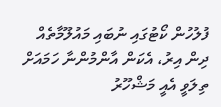ފުލުހުން ކޯޓުގައި ނުބައި މައުލޫމާތެއް ދިން އިރު، އެކަން އާންމުންނާ ހަމައަށް ތިލަވީ އެއީ މަޝްހޫރު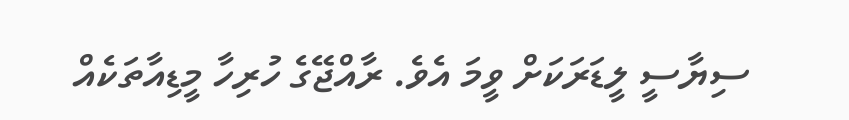ސިޔާސީ ލީޑަރަކަށް ވީމަ އެވެ. ރާއްޖޭގެ ހުރިހާ މީޑިއާތަކެއް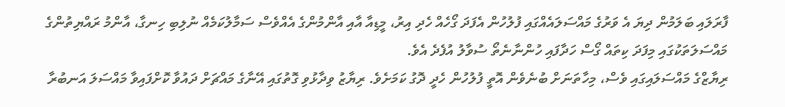ފާރަލައި ބަލަމުން ދިޔަ އެ ވަރުގެ މައްސަލައެއްގައި ފުލުހުން އެފަދަ ގޯހެއް ހެދި އިރު، މީޑިއާ އާއި އާންމުންގެ އެއްވެސް ސަމާލުކަމެއް ނުލިބި ހިނގާ، އާންމު ރައްޔިތުންގެ މައްސަލަތަކުގައި މިފަދަ ކިތައް ގޯސް ހަދާފައި ހުންނާނެތޯ ސުވާލު އުފެދެ އެވެ.
ރިޔާޒްގެ މައްސަލައިގައި ވެސް، މިހާތަނަށް ބުނެވެން އޮތީ ފުލުހުން ހެދީ ދޮގު ކަމަށެވެ. ރިޔާޒު ވިދާޅުވި ގޮތުގައި އޭނާގެ މައްޗަށް ދައުވާ ކޮށްފައިވާ މައްސަލަ އަނބުރާ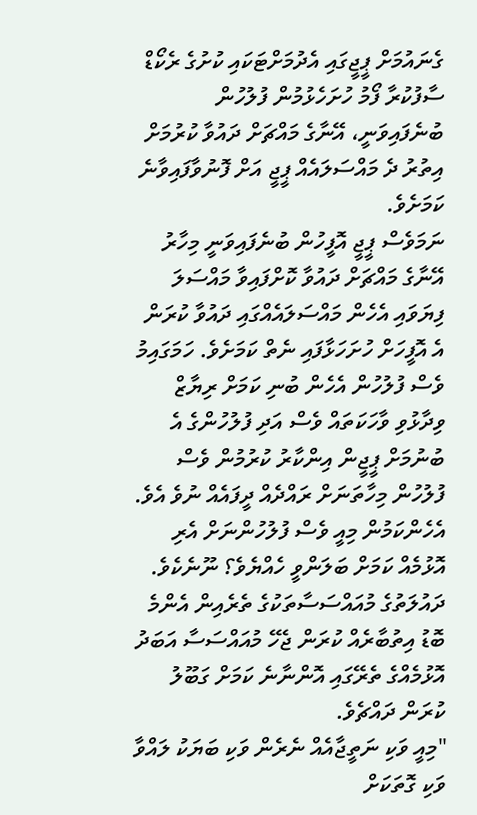ގެނައުމަށް ޕީޖީގައި އެދުމަށްޓަކައި ކުށުގެ ރެކޯޑް ސާފުކުރާ ފޯމު ހުށަހެޅުމުން ފުލުހުން ބުނެފައިވަނީ، އޭނާގެ މައްޗަށް ދައުވާ ކުރުމަށް އިތުރު ދެ މައްސަލައެއް ޕީޖީ އަށް ފޮނުވާފައިވާނެ ކަމަށެވެ.
ނަމަވެސް ޕީޖީ އޮފީހުން ބުނެފައިވަނީ މިހާރު އޭނާގެ މައްޗަށް ދައުވާ ކޮށްފައިވާ މައްސަލަ ފިޔަވައި އެހެން މައްސަލައެއްގައި ދައުވާ ކުރަން އެ އޮފީހަށް ހުށަހަޅާފައި ނެތް ކަމަށެވެ. ހަމަގައިމު ވެސް ފުލުހުން އެހެން ބުނި ކަމަށް ރިޔާޒް ވިދާޅުވި ވާހަކަތައް ވެސް އަދި ފުލުހުންގެ އެ ބުނުމަށް ޕީޖީން އިންކާރު ކުރުމުން ވެސް ފުލުހުން މިހާތަނަށް ރައްދެއް ދީފައެއް ނުވެ އެވެ.
އެހެންކަމުން މިއީ ވެސް ފުލުހުންނަށް އެރި އޮޅުމެއް ކަމަށް ބަލަންވީ ހެއްޔެވެ؟ ނޫނެކެވެ. ދައުލަތުގެ މުއައްސަސާތަކުގެ ތެރެއިން އެންމެ ބޮޑު އިތުބާރެއް ކުރަން ޖެހޭ މުއައްސަސާ އަބަދު އޮޅުމެއްގެ ތެރޭގައި އޮންނާނެ ކަމަށް ގަބޫލު ކުރަން ދައްޗެވެ.
"މިއީ ވަކި ނަތީޖާއެއް ނެރެން ވަކި ބަޔަކު ލައްވާ ވަކި ގޮތަކަށް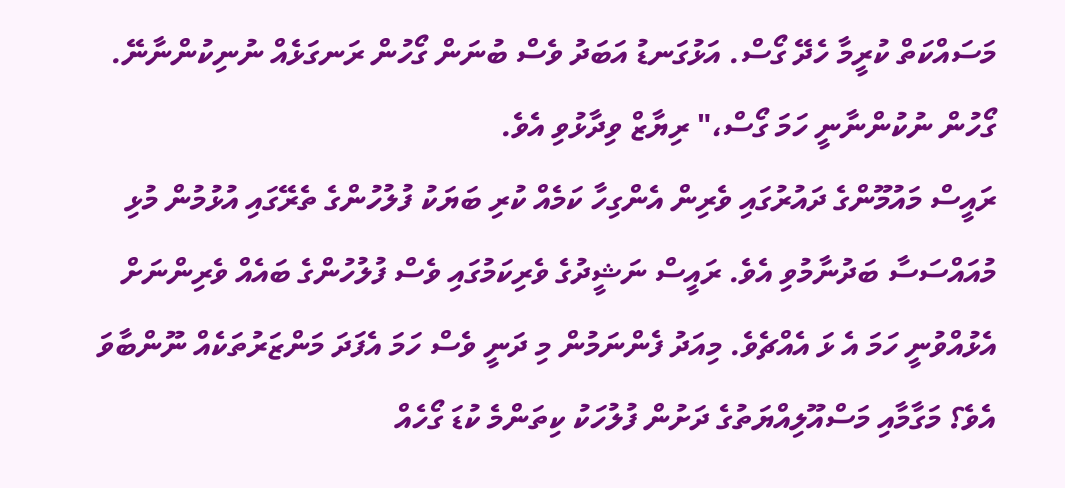މަސައްކަތް ކުރީމާ ހެދޭ ގޯސް. އަޅުގަނޑު އަބަދު ވެސް ބުނަން ގޯހުން ރަނގަޅެއް ނުނިކުންނާނޭ. ގޯހުން ނުކުންނާނީ ހަމަ ގޯސް،" ރިޔާޒް ވިދާޅުވި އެވެ.
ރައީސް މައުމޫންގެ ދައުރުގައި ވެރިން އެންގިހާ ކަމެއް ކުރި ބަޔަކު ފުލުހުންގެ ތެރޭގައި އުޅުމުން މުޅި މުއައްސަސާ ބަދުނާމުވި އެވެ. ރައީސް ނަޝީދުގެ ވެރިކަމުގައި ވެސް ފުލުހުންގެ ބައެއް ވެރިންނަށް އެޅުއްވުނީ ހަމަ އެ ޅަ އެއްޗެވެ. މިއަދު ފެންނަމުން މި ދަނީ ވެސް ހަމަ އެފަދަ މަންޒަރުތަކެއް ނޫންބާވަ އެވެ؟ މަގާމާއި މަސްއޫލިއްޔަތުގެ ދަށުން ފުލުހަކު ކިތަންމެ ކުޑަ ގޯހެއް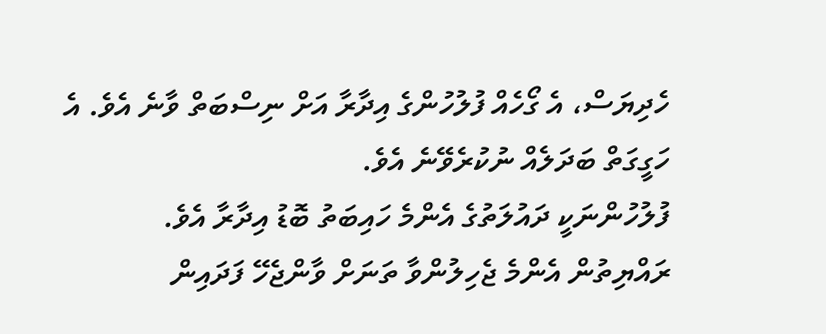ހެދިޔަސް، އެ ގޯހެއް ފުލުހުންގެ އިދާރާ އަށް ނިސްބަތް ވާނެ އެވެ. އެ ހަގީގަތް ބަދަލެއް ނުކުރެވޭނެ އެވެ.
ފުލުހުންނަކީ ދައުލަތުގެ އެންމެ ހައިބަތު ބޮޑު އިދާރާ އެވެ. ރައްޔިތުން އެންމެ ޖެހިލުންވާ ތަނަށް ވާންޖެހޭ ފަދައިން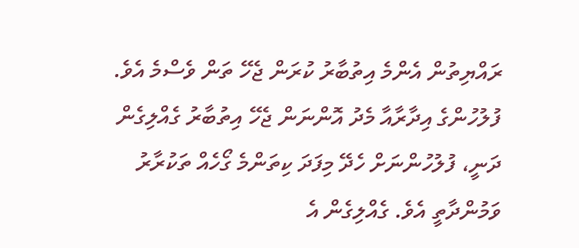ރައްޔިތުން އެންމެ އިތުބާރު ކުރަން ޖެހޭ ތަން ވެސްމެ އެވެ. ފުލުހުންގެ އިދާރާއާ މެދު އޮންނަން ޖެހޭ އިތުބާރު ގެއްލިގެން ދަނީ، ފުލުހުންނަށް ހެދޭ މިފަދަ ކިތަންމެ ގޯހެއް ތަކުރާރު ވަމުންދާތީ އެވެ. ގެއްލިގެން އެ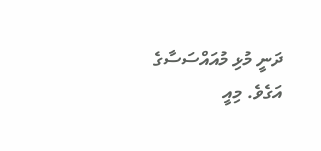ދަނީ މުޅި މުއައްސަސާގެ އަގެވެ. މިއީ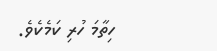ހިތާމަ ހުރި ކަމެކެވެ.